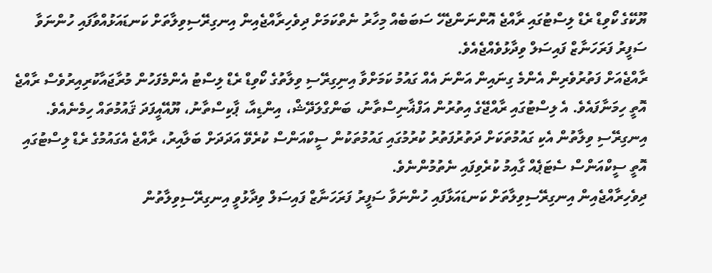ޔޫކޭގެ ކޯވިޑް ރެޑް ލިސްޓުގައި ރާއްޖެ އޮންނަންޖެހޭ ސަބަބެއް މިހާރު ނެތްކަމަށް ދިވެހިރާއްޖެއިން އިނގިރޭސިވިލާތަށް ކަނޑައަޅުއްވާފައި ހުންނަވާ ސަފީރު ފަރަހަނާޒް ފައިސަލް ވިދާޅުވެއްޖެއެވެ.
ރާއްޖެއަށް ފަތުރުވެރިން އެންމެ ގިނައިން އަންނަ އެއް ގައުމު ކަމަށްވާ އިނިގިރޭސި ވިލާތުގެ ކޯވިޑް ރެޑް ލިސްޓު އެންމެފަހުން މުރާޖައާކުރިއިރުވެސް ރާއްޖެ އޮތީ ހިމަނާފައެވެ. އެ ލިސްޓުގައި ރާއްޖޭގެ އިތުރުން އަފްޣާނިސްތާނު، ބަންގްލަދޭޝް، އިންޑިއާ، ޕާކިސްތާނު، ޔޫއޭއީފަދަ ޤައުމުތައް ހިމެނެއެވެ.
އިނގިރޭސި ވިލާތުން އެކި ގައުމުތަކަށް ދަތުރުފަތުރު ކުރުމުގައި ގައުމުތަކުން ސީކްއަންސް ކުރެވޭ އަދަދަށް ބަލާއިރު، ރާއްޖެ އެގައުމުގެ ރެޑް ލިސްޓުގައި އޮތީ ސީކްއަންސް ސެޓަޕެއް ގާއިމު ކުރެވިފައި ނެތުމުންނެވެ.
ދިވެހިރާއްޖެއިން އިނގިރޭސިވިލާތަށް ކަނޑައަޅާފައި ހުންނަވާ ސަފީރު ފަރަހަނާޒް ފައިސަލް ވިދާޅުވީ އިނގިރޭސިވިލާތުން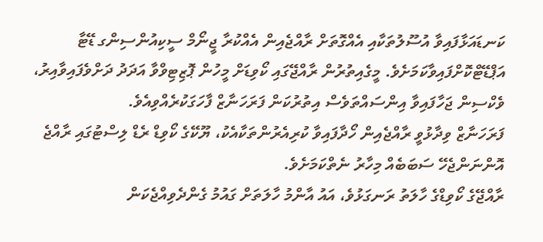ކަނޑައަޅާފައިވާ އުސޫލުތަކާއި އެއްގޮތަށް ރާއްޖެއިން އެއްކުރާ ޖީނޯމް ސީކިއުންސިންގ ޑޭޓާ އަޕްޑޭޓްކޮށްފައިވާކަމަށެވެ. މީގެއިތުރުން ރާއްޖޭގައި ކޯވިޑަށް މީހުން ޕޮޒިޓިވްވާ އަދަދު ދަށްވެފައިވާއިރު، ވެކްސިން ޖަހާފައިވާ އިންސައްތަވެސް އިތުރުކަން ފަރަހަނާޒް ފާހަގަކުރެއްވިއެވެ.
ފަރަހަނާޒް ވިދާޅުވީ ރާއްޖެއިން ހޯދާފައިވާ ކުރިއެރުންތަކާއެކު، ޔޫކޭގެ ކޯވިޑް ރެޑް ލިސްޓުގައި ރާއްޖެ އޮންނަންޖެހޭ ސަބަބެއް މިހާރު ނެތްކަމަށެވެ.
ރާއްޖޭގެ ކޯވިޑްގެ ހާލަތު ރަނގަޅުވެ، އައު އާންމު ހާލަތަށް ގައުމު ގެންދެވިއްޖެކަން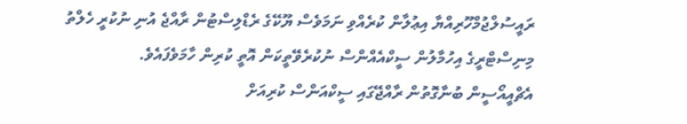ރައީސުލްޖުމްހޫރިއްޔާ އިޢުލާން ކުރެއްވި ނަމަވެސް ޔޫކޭގެ ރެޑްލިސްޓުން ރާއްޖެ އުނި ނުކުރީ ހެލްތު މިނިސްޓްރީގެ އިހުމާލުން ސީކްއެއްންސް ނުކުރެވޭތީކަން އޮތީ ކުރިން ހާމަވެފައެވެ.
އެޗްއީއޯސީން ބުނާގޮތުން ރާއްޖޭގައި ސީކްއަންސް ކުރިއަށް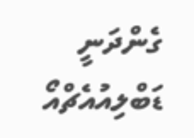ގެންދަނީ ޑަބްލިއުއެޗްއޯ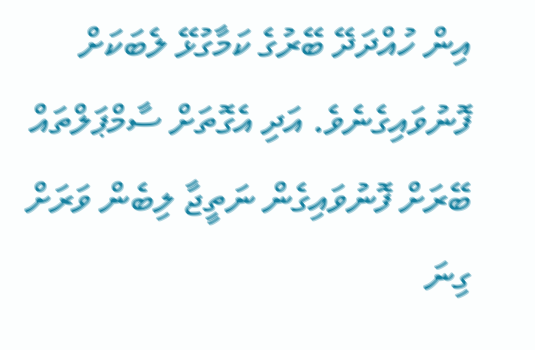އިން ހުއްދަދޭ ބޭރުގެ ކަމާގުޅޭ ލެބަކަށް ފޮނުވައިގެނެވެ. އަދި އެގޮތަށް ސާމްޕަލްތައް ބޭރަށް ފޮނުވައިގެން ނަތީޖާ ލިބެން ވަރަށް ގިނަ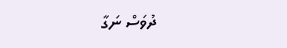ދުވަސް ނަގާ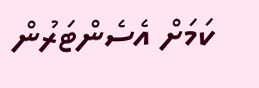ކަމަށް އެސެންޓަރުން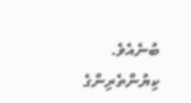ބުނެއެވެ.
ކިޔުންތެރިންގެ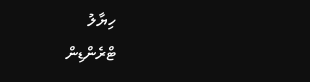ހިޔާލު
ޓްރެންޑިން